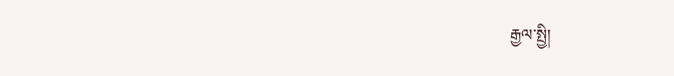རྒྱལ་སྤྱི།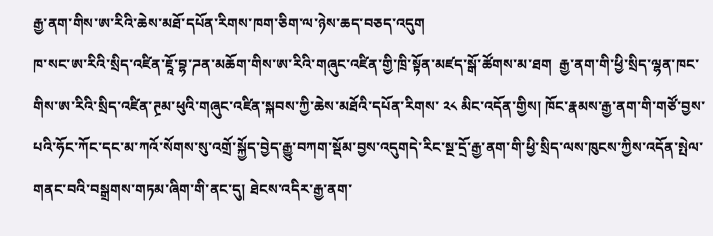རྒྱ་ནག་གིས་ཨ་རིའི་ཆེས་མཐོ་དཔོན་རིགས་ཁག་ཅིག་ལ་ཉེས་ཆད་བཅད་འདུག
ཁ་སང་ཨ་རིའི་སྲིད་འཛིན་ཇཱོ་བྷ་ཌན་མཆོག་གིས་ཨ་རིའི་གཞུང་འཛིན་གྱི་ཁྲི་སྟོན་མཛད་སྒོ་ཚོགས་མ་ཐག  རྒྱ་ནག་གི་ཕྱི་སྲིད་ལྷན་ཁང་གིས་ཨ་རིའི་སྲིད་འཛིན་ཊྲམ་ཕུའི་གཞུང་འཛིན་སྐབས་ཀྱི་ཆེས་མཐོའི་དཔོན་རིགས་ ༢༨ མིང་འདོན་གྱིས། ཁོང་རྣམས་རྒྱ་ནག་གི་གཙོ་བྱས་པའི་ཧོང་ཀོང་དང་མ་ཀའོ་སོགས་སུ་འགྲོ་སྐྱོད་བྱེད་རྒྱུ་བཀག་སྡོམ་བྱས་འདུགདེ་རིང་སྔ་དྲོ་རྒྱ་ནག་གི་ཕྱི་སྲིད་ལས་ཁུངས་ཀྱིས་འདོན་སྤེལ་གནང་བའི་བསྒྲགས་གཏམ་ཞིག་གི་ནང་དུ། ཐེངས་འདིར་རྒྱ་ནག་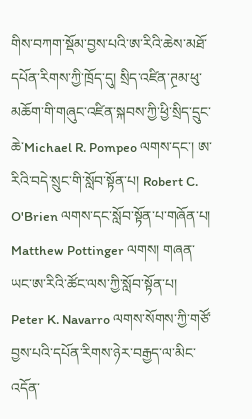གིས་བཀག་སྡོམ་བྱས་པའི་ཨ་རིའི་ཆེས་མཐོ་དཔོན་རིགས་ཀྱི་ཁྲོད་དུ། སྲིད་འཛིན་ཊྲམ་ཕུ་མཆོག་གི་གཞུང་འཛིན་སྐབས་ཀྱི་ཕྱི་སྲིད་དྲུང་ཆེ་Michael R. Pompeo ལགས་དང་། ཨ་རིའི་བདེ་སྲུང་གི་སློབ་སྟོན་པ། Robert C. O'Brien ལགས་དང་སློབ་སྟོན་པ་གཞོན་པ། Matthew Pottinger ལགས། གཞན་ཡང་ཨ་རིའི་ཚོང་ལས་ཀྱི་སློབ་སྟོན་པ།  Peter K. Navarro ལགས་སོགས་ཀྱི་གཙོ་བྱས་པའི་དཔོན་རིགས་ཉེར་བརྒྱད་ལ་མིང་འདོན་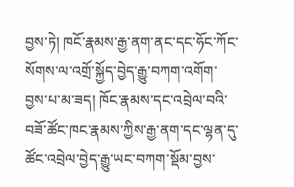བྱས་ཏེ། ཁངོ་རྣམས་རྒྱ་ནག་ནང་དང་ཧོང་ཀོང་སོགས་ལ་འགྲོ་སྐྱོད་བྱེད་རྒྱུ་བཀག་འགོག་བྱས་པ་མ་ཟད། ཁོང་རྣམས་དང་འབྲེལ་བའི་བཟོ་ཚོང་ཁང་རྣམས་ཀྱིས་རྒྱ་ནག་དང་ལྷན་དུ་ཚོང་འབྲེལ་བྱེད་རྒྱུ་ཡང་བཀག་སྡོམ་བྱས་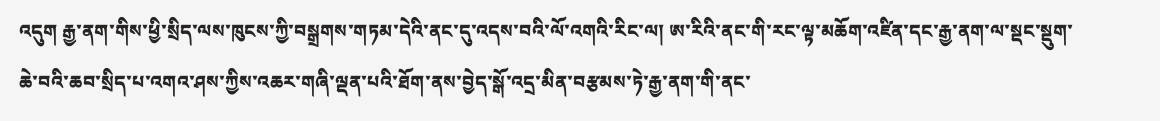འདུག རྒྱ་ནག་གིས་ཕྱི་སྲིད་ལས་ཁུངས་ཀྱི་བསྒྲགས་གཏམ་དེའི་ནང་དུ་འདས་བའི་ལོ་འགའི་རིང་ལ། ཨ་རིའི་ནང་གི་རང་ལྟ་མཆོག་འཛིན་དང་རྒྱ་ནག་ལ་སྡང་སྡུག་ཆེ་བའི་ཆབ་སྲིད་པ་འགའ་ཤས་ཀྱིས་འཆར་གཞི་ལྡན་པའི་ཐོག་ནས་བྱེད་སྒོ་འདྲ་མིན་བརྩམས་ཏེ་རྒྱ་ནག་གི་ནང་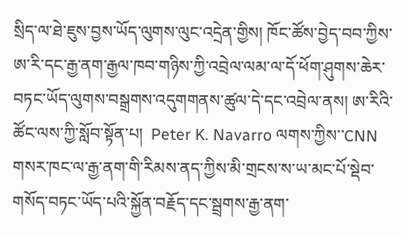སྲིད་ལ་ཐེ་ཇུས་བྱས་ཡོད་ལུགས་ལུང་འདྲེན་གྱིས། ཁོང་ཚོས་བྱེད་བབ་ཀྱིས་ཨ་རི་དང་རྒྱ་ནག་རྒྱལ་ཁབ་གཉིས་ཀྱི་འབྲེལ་ལམ་ལ་དོ་ཕོག་ཤུགས་ཆེར་བཏང་ཡོད་ལུགས་བསྒྲགས་འདུགགནས་ཚུལ་དེ་དང་འབྲེལ་ནས། ཨ་རིའི་ཚོང་ལས་ཀྱི་སློབ་སྟོན་པ།  Peter K. Navarro ལགས་ཀྱིས་་CNN གསར་ཁང་ལ་རྒྱ་ནག་གི་རིམས་ནད་ཀྱིས་མི་གྲངས་ས་ཡ་མང་པོ་སྡེབ་གསོད་བཏང་ཡོད་པའི་སྐྱོན་བརྗོད་དང་སྦྲགས་རྒྱ་ནག་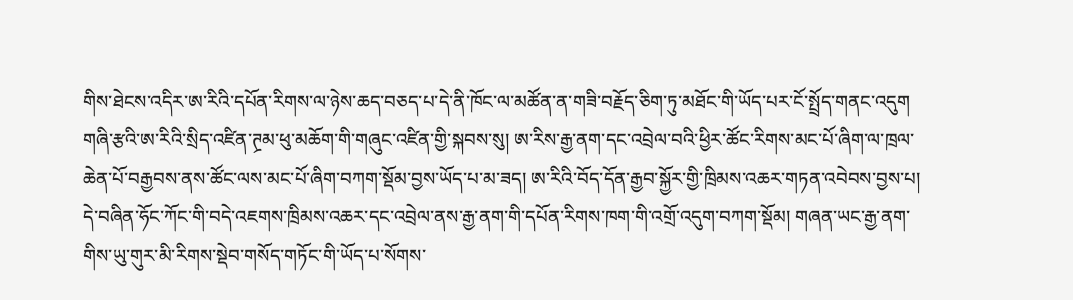གིས་ཐེངས་འདིར་ཨ་རིའི་དཔོན་རིགས་ལ་ཉེས་ཆད་བཅད་པ་དེ་ནི་ཁོང་ལ་མཚོན་ན་གཟི་བརྗོད་ཅིག་ཏུ་མཐོང་གི་ཡོད་པར་ངོ་སྤྲོད་གནང་འདུག གཞི་རྩའི་ཨ་རིའི་སྲིད་འཛིན་ཊྲམ་ཕུ་མཆོག་གི་གཞུང་འཛིན་གྱི་སྐབས་སུ། ཨ་རིས་རྒྱ་ནག་དང་འབྲེལ་བའི་ཕྱིར་ཚོང་རིགས་མང་པོ་ཞིག་ལ་ཁྲལ་ཆེན་པོ་བརྒྱབས་ནས་ཚོང་ལས་མང་པོ་ཞིག་བཀག་སྡོམ་བྱས་ཡོད་པ་མ་ཟད། ཨ་རིའི་བོད་དོན་རྒྱབ་སྐྱོར་གྱི་ཁྲིམས་འཆར་གཏན་འབེབས་བྱས་པ། དེ་བཞིན་ཧོང་ཀོང་གི་བདེ་འཇགས་ཁྲིམས་འཆར་དང་འབྲེལ་ནས་རྒྱ་ནག་གི་དཔོན་རིགས་ཁག་གི་འགྲོ་འདུག་བཀག་སྡོམ། གཞན་ཡང་རྒྱ་ནག་གིས་ཡུ་གུར་མི་རིགས་སྡེབ་གསོད་གཏོང་གི་ཡོད་པ་སོགས་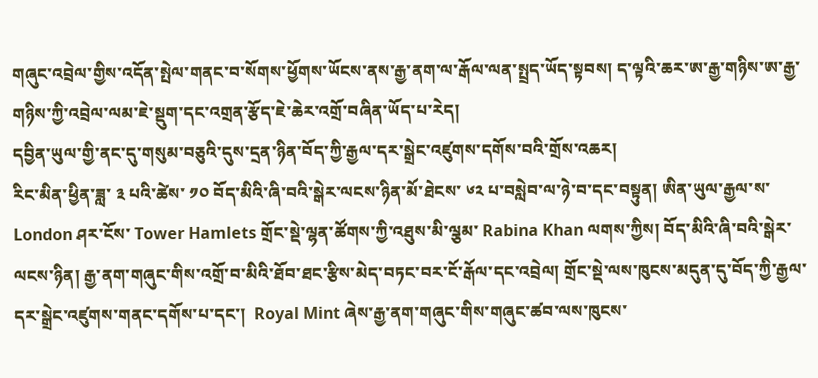གཞུང་འབྲེལ་གྱིས་འདོན་སྤེལ་གནང་བ་སོགས་ཕྱོགས་ཡོངས་ནས་རྒྱ་ནག་ལ་རྒོལ་ལན་སྤྲད་ཡོད་སྟབས། ད་ལྟའི་ཆར་ཨ་རྒྱ་གཉིས་ཨ་རྒྱ་གཉིས་ཀྱི་འབྲེལ་ལམ་ཇེ་སྡུག་དང་འགྲན་རྩོད་ཇེ་ཆེར་འགྲོ་བཞིན་ཡོད་པ་རེད།
དབྱིན་ཡུལ་གྱི་ནང་དུ་གསུམ་བཅུའི་དུས་དྲན་ཉིན་བོད་ཀྱི་རྒྱལ་དར་སྒྲེང་འཛུགས་དགོས་བའི་གྲོས་འཆར།
རིང་མིན་ཕྱིན་ཟླ་ ༣ པའི་ཚེས་ ༡༠ བོད་མིའི་ཞི་བའི་སྒེར་ལངས་ཉིན་མོ་ཐེངས་ ༦༢ པ་བསླེབ་ལ་ཉེ་བ་དང་བསྟུན། ཨིན་ཡུལ་རྒྱལ་ས་ London ཤར་ངོས་ Tower Hamlets གྲོང་སྡེ་ལྷན་ཚོགས་ཀྱི་འཐུས་མི་ལྕམ་ Rabina Khan ལགས་ཀྱིས། བོད་མིའི་ཞི་བའི་སྒེར་ལངས་ཉིན། རྒྱ་ནག་གཞུང་གིས་འགྲོ་བ་མིའི་ཐོབ་ཐང་རྩིས་མེད་བཏང་བར་ངོ་རྒོལ་དང་འབྲེལ། གྲོང་སྡེ་ལས་ཁུངས་མདུན་དུ་བོད་ཀྱི་རྒྱལ་དར་སྒྲེང་འཛུགས་གནང་དགོས་པ་དང་།  Royal Mint ཞེས་རྒྱ་ནག་གཞུང་གིས་གཞུང་ཚབ་ལས་ཁུངས་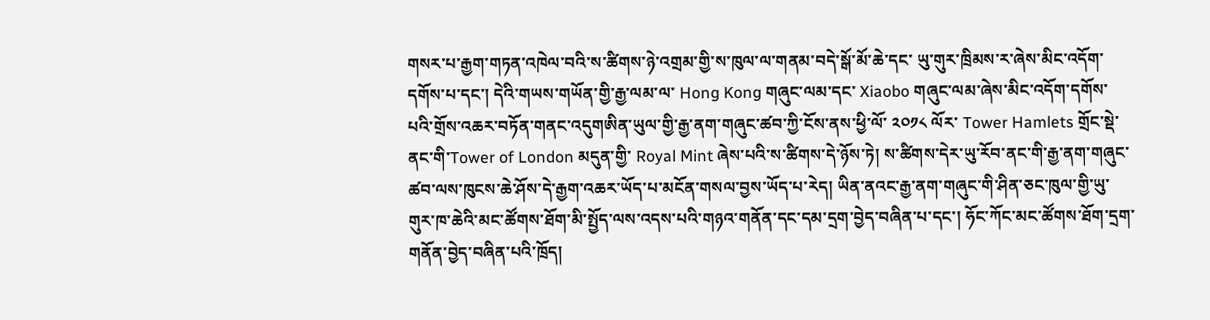གསར་པ་རྒྱག་གཏན་འཁེལ་བའི་ས་ཚིགས་ཉེ་འགྲམ་གྱི་ས་ཁུལ་ལ་གནམ་བདེ་སྒོ་མོ་ཆེ་དང་ ཡུ་གུར་ཁྲིམས་ར་ཞེས་མིང་འདོག་དགོས་པ་དང་། དེའི་གཡས་གཡོན་གྱི་རྒྱ་ལམ་ལ་ Hong Kong གཞུང་ལམ་དང་ Xiaobo གཞུང་ལམ་ཞེས་མིང་འདོག་དགོས་པའི་གྲོས་འཆར་བཏོན་གནང་འདུགཨིན་ཡུལ་གྱི་རྒྱ་ནག་གཞུང་ཚབ་ཀྱི་ངོས་ནས་ཕྱི་ལོ་ ༢༠༡༨ ལོར་ Tower Hamlets གྲོང་སྡེ་ནང་གི་Tower of London མདུན་གྱི་ Royal Mint ཞེས་པའི་ས་ཚིགས་དེ་ཉོས་ཏེ། ས་ཚིགས་དེར་ཡུ་རོབ་ནང་གི་རྒྱ་ནག་གཞུང་ཚབ་ལས་ཁུངས་ཆེ་ཤོས་དེ་རྒྱག་འཆར་ཡོད་པ་མངོན་གསལ་བྱས་ཡོད་པ་རེད། ཡིན་ནའང་རྒྱ་ནག་གཞུང་གི་ཤིན་ཅང་ཁུལ་གྱི་ཡུ་གུར་ཁ་ཆེའི་མང་ཚོགས་ཐོག་མི་སྤྱོད་ལས་འདས་པའི་གཉའ་གནོན་དང་དམ་དྲག་བྱེད་བཞིན་པ་དང་། ཧོང་ཀོང་མང་ཚོགས་ཐོག་དྲག་གནོན་བྱེད་བཞིན་པའི་ཁྲོད།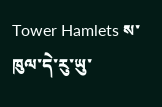Tower Hamlets ས་ཁུལ་དེ་རུ་ཡུ་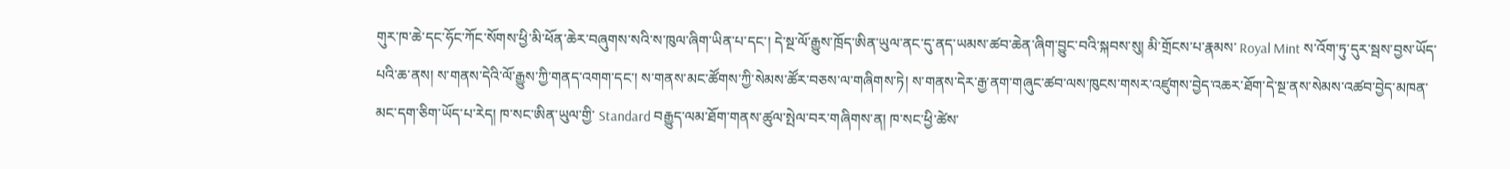གུར་ཁ་ཆེ་དང་ཧོང་ཀོང་སོགས་ཕྱི་མི་ཕོན་ཆེར་བཞུགས་སའི་ས་ཁུལ་ཞིག་ཡིན་པ་དང་། དེ་སྔ་ལོ་རྒྱུས་ཁྲོད་ཨིན་ཡུལ་ནང་དུ་ནད་ཡམས་ཚབ་ཆེན་ཞིག་བྱུང་བའི་སྐབས་སུ། མི་གྲོངས་པ་རྣམས་ Royal Mint ས་འོག་ཏུ་དུར་སྦས་བྱས་ཡོད་པའི་ཆ་ནས། ས་གནས་དེའི་ལོ་རྒྱུས་ཀྱི་གནད་འགག་དང་། ས་གནས་མང་ཚོགས་ཀྱི་སེམས་ཚོར་བཅས་ལ་གཞིགས་ཏེ། ས་གནས་དེར་རྒྱ་ནག་གཞུང་ཚབ་ལས་ཁུངས་གསར་འཛུགས་བྱེད་འཆར་ཐོག་དེ་སྔ་ནས་སེམས་འཚབ་བྱེད་མཁན་མང་དག་ཅིག་ཡོད་པ་རེད། ཁ་སང་ཨིན་ཡུལ་གྱི་ Standard བརྒྱུད་ལམ་ཐོག་གནས་ཚུལ་སྤེལ་བར་གཞིགས་ན། ཁ་སང་ཕྱི་ཚེས་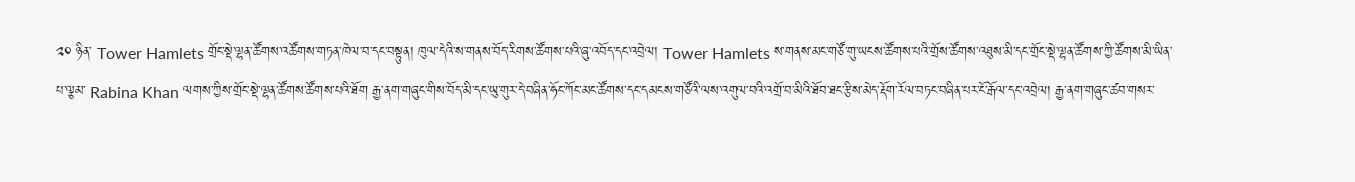༢༠ ཉིན་ Tower Hamlets གྲོང་སྡེ་ལྷན་ཚོགས་འཚོགས་གཏན་ཁེལ་བ་དང་བསྟུན། ཁུལ་དེའི་ས་གནས་བོད་རིགས་ཚོགས་པའི་ཞུ་འབོད་དང་འབྲེལ། Tower Hamlets ས་གནས་མང་གཙོ་གུ་ཡངས་ཚོགས་པའི་གྲོས་ཚོགས་འཐུས་མི་དང་གྲོང་སྡེ་ལྷན་ཚོགས་ཀྱི་ཚོགས་མི་ཡིན་པ་ལྕམ་ Rabina Khan ལགས་ཀྱིས་གྲོང་སྡེ་ལྷན་ཚོགས་ཚོགས་པའི་ཐོག རྒྱ་ནག་གཞུང་གིས་བོད་མི་དང་ཡུ་གུར་དེ་བཞིན་ཧོང་ཀོང་མང་ཚོགས་དང་དམངས་གཙོའི་ལས་འགུལ་བའི་འགྲོ་བ་མིའི་ཐོབ་ཐང་རྩིས་མེད་རྡོག་རོལ་བཏང་བཞིན་པར་ངོ་རྒོལ་དང་འབྲེལ། རྒྱ་ནག་གཞུང་ཚབ་གསར་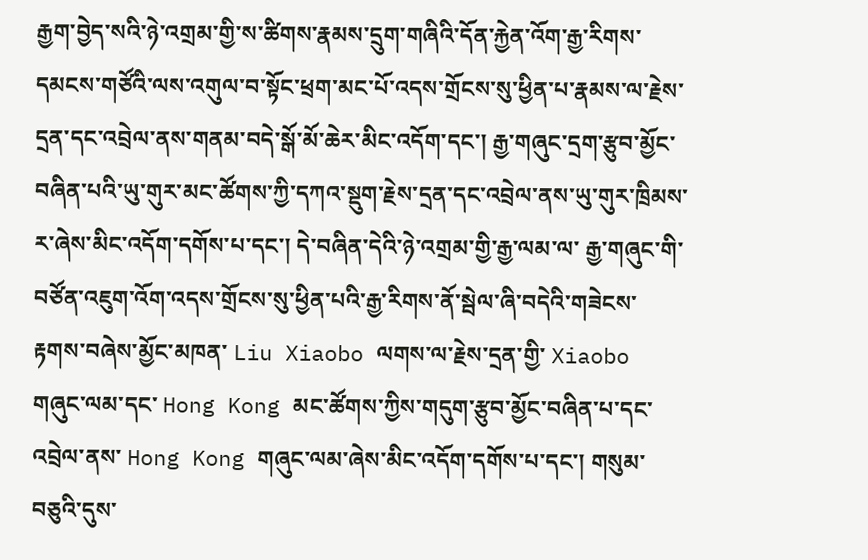རྒྱག་བྱེད་སའི་ཉེ་འགྲམ་གྱི་ས་ཚིགས་རྣམས་དྲུག་གཞིའི་དོན་རྐྱེན་འོག་རྒྱ་རིགས་དམངས་གཙོའི་ལས་འགུལ་བ་སྟོང་ཕྲག་མང་པོ་འདས་གྲོངས་སུ་ཕྱིན་པ་རྣམས་ལ་རྗེས་དྲན་དང་འབྲེལ་ནས་གནམ་བདེ་སྒོ་མོ་ཆེར་མིང་འདོག་དང་། རྒྱ་གཞུང་དྲག་རྩུབ་མྱོང་བཞིན་པའི་ཡུ་གུར་མང་ཚོགས་ཀྱི་དཀའ་སྡུག་རྗེས་དྲན་དང་འབྲེལ་ནས་ཡུ་གུར་ཁྲིམས་ར་ཞེས་མིང་འདོག་དགོས་པ་དང་། དེ་བཞིན་དེའི་ཉེ་འགྲམ་གྱི་རྒྱ་ལམ་ལ་ རྒྱ་གཞུང་གི་བཙོན་འཇུག་འོག་འདས་གྲོངས་སུ་ཕྱིན་པའི་རྒྱ་རིགས་ནོ་སྦེལ་ཞི་བདེའི་གཟེངས་རྟགས་བཞེས་མྱོང་མཁན་ Liu Xiaobo ལགས་ལ་རྗེས་དྲན་གྱི་ Xiaobo གཞུང་ལམ་དང་ Hong Kong མང་ཚོགས་ཀྱིས་གདུག་རྩུབ་མྱོང་བཞིན་པ་དང་འབྲེལ་ནས་ Hong Kong གཞུང་ལམ་ཞེས་མིང་འདོག་དགོས་པ་དང་། གསུམ་བཅུའི་དུས་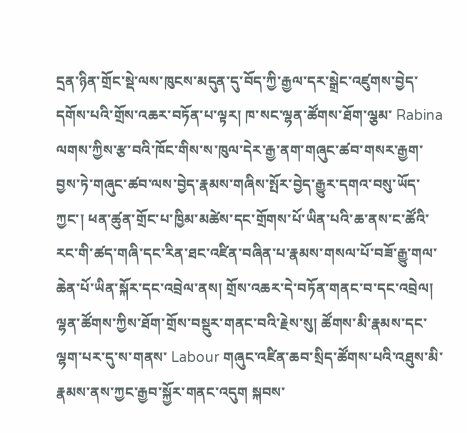དྲན་ཉིན་གྲོང་སྡེ་ལས་ཁུངས་མདུན་དུ་བོད་ཀྱི་རྒྱལ་དར་སྒྲེང་འཛུགས་བྱེད་དགོས་པའི་གྲོས་འཆར་བཏོན་པ་ལྟར། ཁ་སང་ལྷན་ཚོགས་ཐོག་ལྕམ་ Rabina ལགས་ཀྱིས་རྩ་བའི་ཁོང་གིས་ས་ཁུལ་དེར་རྒྱ་ནག་གཞུང་ཚབ་གསར་རྒྱག་བྱས་ཏེ་གཞུང་ཚབ་ལས་བྱེད་རྣམས་གཞིས་སྤོར་བྱེད་རྒྱུར་དགའ་བསུ་ཡོད་ཀྱང་། ཕན་ཚུན་གྲོང་པ་ཁྱིམ་མཚེས་དང་གྲོགས་པོ་ཡིན་པའི་ཆ་ནས་ང་ཚོའི་རང་གི་ཚད་གཞི་དང་རིན་ཐང་འཛིན་བཞིན་པ་རྣམས་གསལ་པོ་བཟོ་རྒྱུ་གལ་ཆེན་པོ་ཡིན་སྐོར་དང་འབྲེལ་ནས། གྲོས་འཆར་དེ་བཏོན་གནང་བ་དང་འབྲེལ། ལྷན་ཚོགས་ཀྱིས་ཐོག་གྲོས་བསྡུར་གནང་བའི་རྗེས་སུ། ཚོགས་མི་རྣམས་དང་ལྷག་པར་དུ་ས་གནས་ Labour གཞུང་འཛིན་ཆབ་སྲིད་ཚོགས་པའི་འཐུས་མི་རྣམས་ནས་ཀྱང་རྒྱབ་སྐྱོར་གནང་འདུག སྐབས་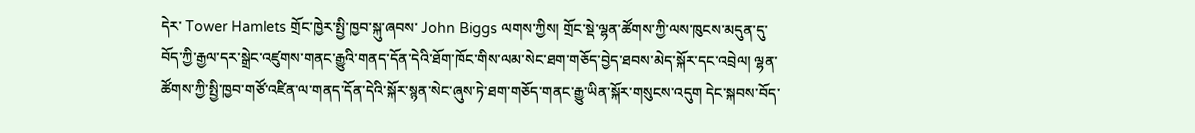དེར་ Tower Hamlets གྲོང་ཁྱེར་སྤྱི་ཁྱབ་སྐུ་ཞབས་ John Biggs ལགས་ཀྱིས། གྲོང་སྡེ་ལྷན་ཚོགས་ཀྱི་ལས་ཁུངས་མདུན་དུ་བོད་ཀྱི་རྒྱལ་དར་སྒྲེང་འཛུགས་གནང་རྒྱུའི་གནད་དོན་དེའི་ཐོག་ཁོང་གིས་ལམ་སེང་ཐག་གཅོད་བྱེད་ཐབས་མེད་སྐོར་དང་འབྲེལ། ལྷན་ཚོགས་ཀྱི་སྤྱི་ཁྱབ་གཙོ་འཛིན་ལ་གནད་དོན་དེའི་སྐོར་སྙན་སེང་ཞུས་ཏེ་ཐག་གཅོད་གནང་རྒྱུ་ཡིན་སྐོར་གསུངས་འདུག དེང་སྐབས་བོད་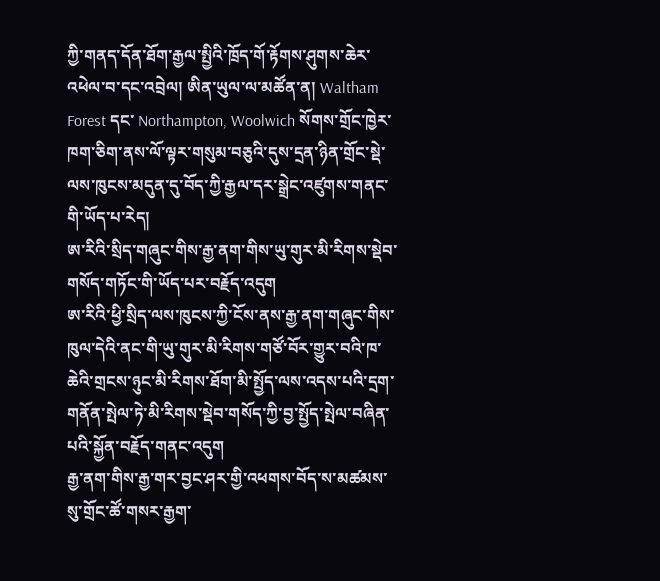ཀྱི་གནད་དོན་ཐོག་རྒྱལ་སྤྱིའི་ཁྲོད་གོ་རྟོགས་ཤུགས་ཆེར་འཕེལ་བ་དང་འབྲེལ། ཨིན་ཡུལ་ལ་མཚོན་ན། Waltham Forest དང་ Northampton, Woolwich སོགས་གྲོང་ཁྱེར་ཁག་ཅིག་ནས་ལོ་ལྟར་གསུམ་བཅུའི་དུས་དྲན་ཉིན་གྲོང་སྡེ་ལས་ཁུངས་མདུན་དུ་བོད་ཀྱི་རྒྱལ་དར་སྒྲེང་འཛུགས་གནང་གི་ཡོད་པ་རེད།
ཨ་རིའི་སྲིད་གཞུང་གིས་རྒྱ་ནག་གིས་ཡུ་གུར་མི་རིགས་སྡེབ་གསོད་གཏོང་གི་ཡོད་པར་བརྗོད་འདུག
ཨ་རིའི་ཕྱི་སྲིད་ལས་ཁུངས་ཀྱི་ངོས་ནས་རྒྱ་ནག་གཞུང་གིས་ཁུལ་དེའི་ནང་གི་ཡུ་གུར་མི་རིགས་གཙོ་བོར་གྱུར་བའི་ཁ་ཆེའི་གྲངས་ཉུང་མི་རིགས་ཐོག་མི་སྤྱོད་ལས་འདས་པའི་དྲག་གནོན་སྤེལ་ཏེ་མི་རིགས་སྡེབ་གསོད་ཀྱི་བྱ་སྤྱོད་སྤེལ་བཞིན་པའི་སྐྱོན་བརྗོད་གནང་འདུག
རྒྱ་ནག་གིས་རྒྱ་གར་བྱང་ཤར་གྱི་འཕགས་བོད་ས་མཚམས་སུ་གྲོང་ཚོ་གསར་རྒྱག་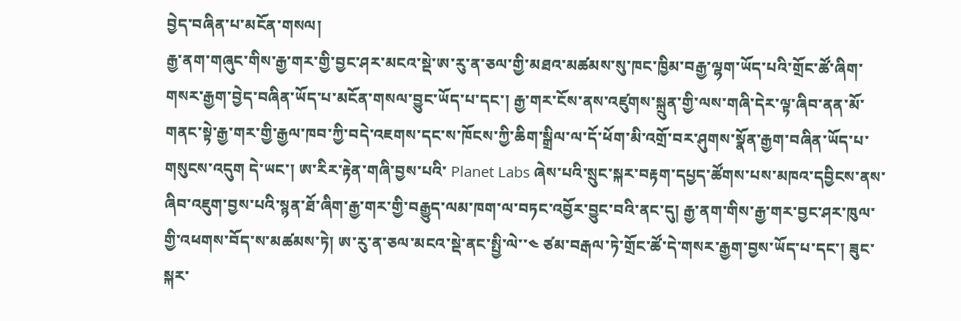བྱེད་བཞིན་པ་མངོན་གསལ།
རྒྱ་ནག་གཞུང་གིས་རྒྱ་གར་གྱི་བྱང་ཤར་མངའ་སྡེ་ཨ་རུ་ན་ཅལ་གྱི་མཐའ་མཚམས་སུ་ཁང་ཁྱིམ་བརྒྱ་ལྷག་ཡོད་པའི་གྲོང་ཚོ་ཞིག་གསར་རྒྱག་བྱེད་བཞིན་ཡོད་པ་མངོན་གསལ་བྱུང་ཡོད་པ་དང་། རྒྱ་གར་ངོས་ནས་འཛུགས་སྐྲུན་གྱི་ལས་གཞི་དེར་ལྟ་ཞིབ་ནན་མོ་གནང་སྟེ་རྒྱ་གར་གྱི་རྒྱལ་ཁབ་ཀྱི་བདེ་འཇགས་དང་ས་ཁོངས་ཀྱི་ཆིག་སྒྲིལ་ལ་དོ་ཕོག་མི་འགྲོ་བར་ཤུགས་སྣོན་རྒྱག་བཞིན་ཡོད་པ་གསུངས་འདུག དེ་ཡང་། ཨ་རིར་རྟེན་གཞི་བྱས་པའི་ Planet Labs ཞེས་པའི་སྲུང་སྐར་བརྟག་དཔྱད་ཚོགས་པས་མཁའ་དབྱིངས་ནས་ཞིབ་འཇུག་བྱས་པའི་སྙན་ཐོ་ཞིག་རྒྱ་གར་གྱི་བརྒྱུད་ལམ་ཁག་ལ་བཏང་འབྱོར་བྱུང་བའི་ནང་དུ། རྒྱ་ནག་གིས་རྒྱ་གར་བྱང་ཤར་ཁུལ་གྱི་འཕགས་བོད་ས་མཚམས་ཏེ། ཨ་རུ་ན་ཅལ་མངའ་སྡེ་ནང་སྤྱི་ལེ་་༤ ཙམ་བརྒལ་ཏེ་གྲོང་ཚོ་དེ་གསར་རྒྱག་བྱས་ཡོད་པ་དང་། ཟུང་སྐར་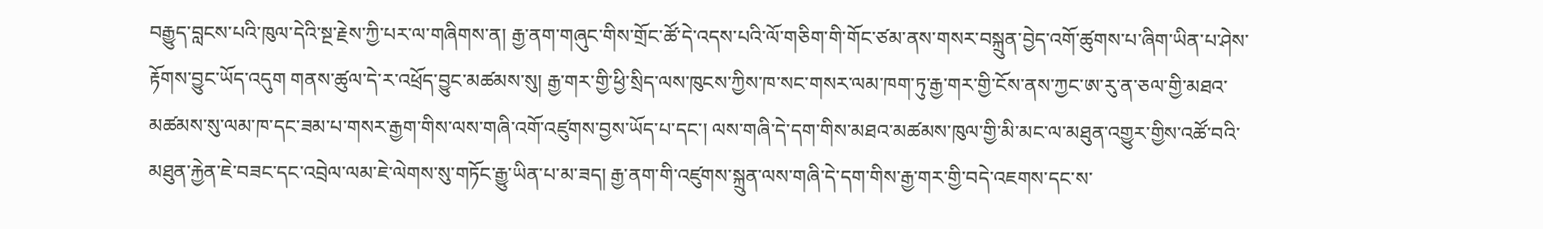བརྒྱུད་བླངས་པའི་ཁུལ་དེའི་སྔ་རྗེས་ཀྱི་པར་ལ་གཞིགས་ན། རྒྱ་ནག་གཞུང་གིས་གྲོང་ཚོ་དེ་འདས་པའི་ལོ་གཅིག་གི་གོང་ཙམ་ནས་གསར་བསྐྲུན་བྱེད་འགོ་ཚུགས་པ་ཞིག་ཡིན་པ་ཤེས་རྟོགས་བྱུང་ཡོད་འདུག གནས་ཚུལ་དེ་ར་འཕྲོད་བྱུང་མཚམས་སུ། རྒྱ་གར་གྱི་ཕྱི་སྲིད་ལས་ཁུངས་ཀྱིས་ཁ་སང་གསར་ལམ་ཁག་ཏུ་རྒྱ་གར་གྱི་ངོས་ནས་ཀྱང་ཨ་རུ་ན་ཅལ་གྱི་མཐའ་མཚམས་སུ་ལམ་ཁ་དང་ཟམ་པ་གསར་རྒྱག་གིས་ལས་གཞི་འགོ་འཛུགས་བྱས་ཡོད་པ་དང་། ལས་གཞི་དེ་དག་གིས་མཐའ་མཚམས་ཁུལ་གྱི་མི་མང་ལ་མཐུན་འགྱུར་གྱིས་འཚོ་བའི་མཐུན་རྐྱེན་ཇེ་བཟང་དང་འབྲེལ་ལམ་ཇེ་ལེགས་སུ་གཏོང་རྒྱུ་ཡིན་པ་མ་ཟད། རྒྱ་ནག་གི་འཛུགས་སྐྲུན་ལས་གཞི་དེ་དག་གིས་རྒྱ་གར་གྱི་བདེ་འཇགས་དང་ས་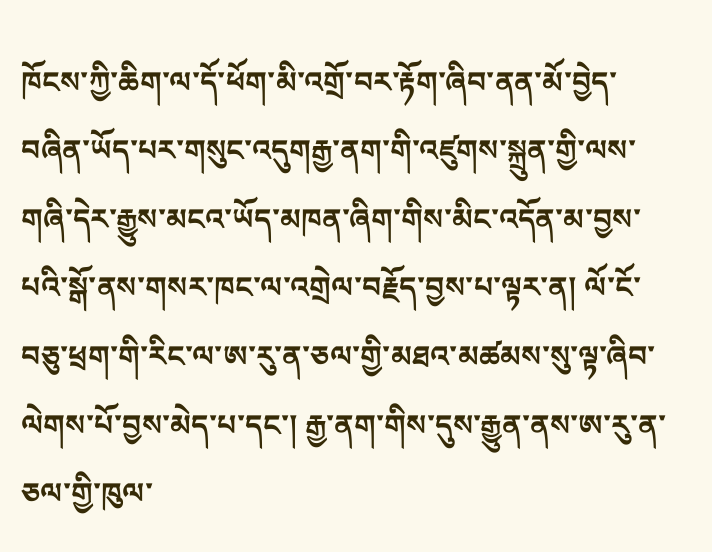ཁོངས་ཀྱི་ཆིག་ལ་དོ་ཕོག་མི་འགྲོ་བར་རྟོག་ཞིབ་ནན་མོ་བྱེད་བཞིན་ཡོད་པར་གསུང་འདུགརྒྱ་ནག་གི་འཛུགས་སྐྲུན་གྱི་ལས་གཞི་དེར་རྒྱུས་མངའ་ཡོད་མཁན་ཞིག་གིས་མིང་འདོན་མ་བྱས་པའི་སྒོ་ནས་གསར་ཁང་ལ་འགྲེལ་བརྗོད་བྱས་པ་ལྟར་ན། ལོ་ངོ་བཅུ་ཕྲག་གི་རིང་ལ་ཨ་རུ་ན་ཅལ་གྱི་མཐའ་མཚམས་སུ་ལྟ་ཞིབ་ལེགས་པོ་བྱས་མེད་པ་དང་། རྒྱ་ནག་གིས་དུས་རྒྱུན་ནས་ཨ་རུ་ན་ཅལ་གྱི་ཁུལ་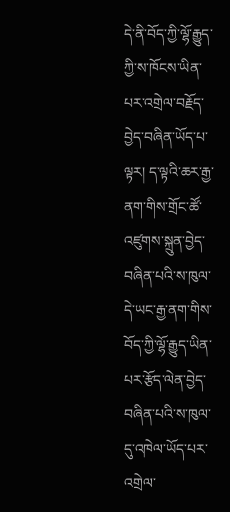དེ་ནི་བོད་ཀྱི་ལྷོ་རྒྱུད་ཀྱི་ས་ཁོངས་ཡིན་པར་འགྲེལ་བརྗོད་བྱེད་བཞིན་ཡོད་པ་ལྟར། ད་ལྟའི་ཆར་རྒྱ་ནག་གིས་གྲོང་ཚོ་འཛུགས་སྐྲུན་བྱེད་བཞིན་པའི་ས་ཁུལ་དེ་ཡང་རྒྱ་ནག་གིས་བོད་ཀྱི་ལྷོ་རྒྱུད་ཡིན་པར་རྩོད་ལེན་བྱེད་བཞིན་པའི་ས་ཁུལ་དུ་འཁེལ་ཡོད་པར་འགྲེལ་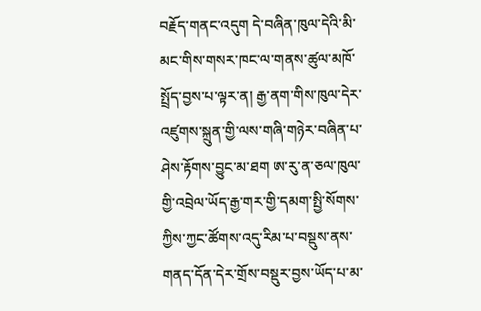བརྗོད་གནང་འདུག དེ་བཞིན་ཁུལ་དེའི་མི་མང་གིས་གསར་ཁང་ལ་གནས་ཚུལ་མཁོ་སྤྲོད་བྱས་པ་ལྟར་ན། རྒྱ་ནག་གིས་ཁུལ་དེར་འཛུགས་སྐྲུན་གྱི་ལས་གཞི་གཉེར་བཞིན་པ་ཤེས་རྟོགས་བྱུང་མ་ཐག ཨ་རུ་ན་ཅལ་ཁུལ་གྱི་འབྲེལ་ཡོད་རྒྱ་གར་གྱི་དམག་སྤྱི་སོགས་ཀྱིས་ཀྱང་ཚོགས་འདུ་རིམ་པ་བསྡུས་ནས་གནད་དོན་དེར་གྲོས་བསྡུར་བྱས་ཡོད་པ་མ་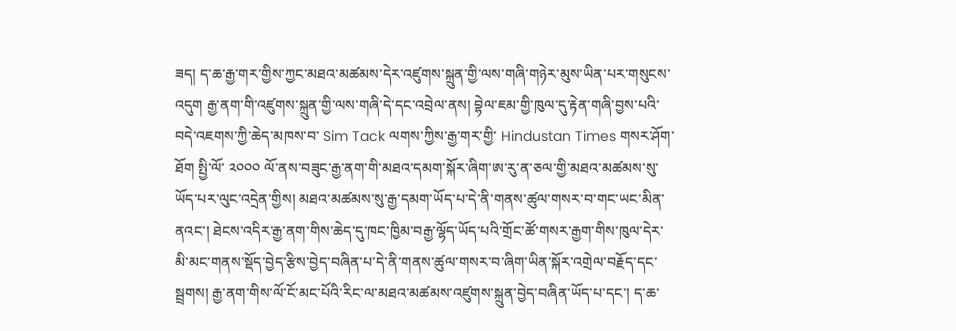ཟད། ད་ཆ་རྒྱ་གར་གྱིས་ཀྱང་མཐའ་མཚམས་དེར་འཛུགས་སྐྲུན་གྱི་ལས་གཞི་གཉེར་མུས་ཡིན་པར་གསུངས་འདུག རྒྱ་ནག་གི་འཛུགས་སྐྲུན་གྱི་ལས་གཞི་དེ་དང་འབྲེལ་ནས། བྷེལ་ཇམ་གྱི་ཁུལ་དུ་རྟེན་གཞི་བྱས་པའི་བདེ་འཇགས་ཀྱི་ཆེད་མཁས་བ་ Sim Tack ལགས་ཀྱིས་རྒྱ་གར་གྱི་ Hindustan Times གསར་ཤོག་ཐོག སྤྱི་ལོ་ ༢༠༠༠ ལོ་ནས་བཟུང་རྒྱ་ནག་གི་མཐའ་དམག་སྐོར་ཞིག་ཨ་རུ་ན་ཅལ་གྱི་མཐའ་མཚམས་སུ་ཡོད་པར་ལུང་འདྲེན་གྱིས། མཐའ་མཚམས་སུ་རྒྱ་དམག་ཡོད་པ་དེ་ནི་གནས་ཚུལ་གསར་བ་གང་ཡང་མིན་ནའང་། ཐེངས་འདིར་རྒྱ་ནག་གིས་ཆེད་དུ་ཁང་ཁྱིམ་བརྒྱ་ལྷོད་ཡོད་པའི་གྲོང་ཚོ་གསར་རྒྱག་གིས་ཁུལ་དེར་མི་མང་གནས་སྡོད་བྱེད་རྩིས་བྱེད་བཞིན་པ་དེ་ནི་གནས་ཚུལ་གསར་བ་ཞིག་ཡིན་སྐོར་འགྲེལ་བརྗོད་དང་སྦྲགས། རྒྱ་ནག་གིས་ལོ་ངོ་མང་པོའི་རིང་ལ་མཐའ་མཚམས་འཛུགས་སྐྲུན་བྱེད་བཞིན་ཡོད་པ་དང་། ད་ཆ་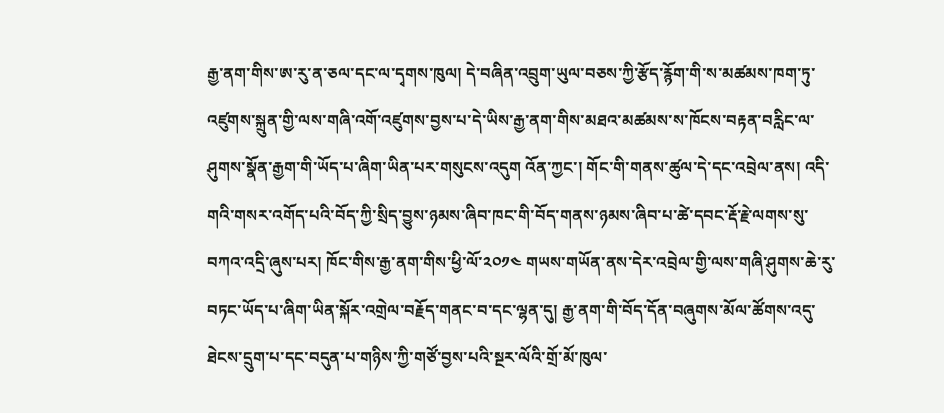རྒྱ་ནག་གིས་ཨ་རུ་ན་ཅལ་དང་ལ་དྭགས་ཁུལ། དེ་བཞིན་འབྲུག་ཡུལ་བཅས་ཀྱི་རྩོད་རྙོག་གི་ས་མཚམས་ཁག་ཏུ་འཛུགས་སྐྲུན་གྱི་ལས་གཞི་འགོ་འཛུགས་བྱས་པ་དེ་ཡིས་རྒྱ་ནག་གིས་མཐའ་མཚམས་ས་ཁོངས་བརྟན་བརླིང་ལ་ཤུགས་སྣོན་རྒྱག་གི་ཡོད་པ་ཞིག་ཡིན་པར་གསུངས་འདུག འོན་ཀྱང་། གོང་གི་གནས་ཚུལ་དེ་དང་འབྲེལ་ནས། འདི་གའི་གསར་འགོད་པའི་བོད་ཀྱི་སྲིད་བྱུས་ཉམས་ཞིབ་ཁང་གི་བོད་གནས་ཉམས་ཞིབ་པ་ཚེ་དབང་རྡོ་རྗེ་ལགས་སུ་བཀའ་འདྲི་ཞུས་པར། ཁོང་གིས་རྒྱ་ནག་གིས་ཕྱི་ལོ་༢༠༡༤ གཡས་གཡོན་ནས་དེར་འབྲེལ་གྱི་ལས་གཞི་ཤུགས་ཆེ་རུ་བཏང་ཡོད་པ་ཞིག་ཡིན་སྐོར་འགྲེལ་བརྗོད་གནང་བ་དང་ལྷན་དུ། རྒྱ་ནག་གི་བོད་དོན་བཞུགས་མོལ་ཚོགས་འདུ་ཐེངས་དྲུག་པ་དང་བདུན་པ་གཉིས་ཀྱི་གཙོ་བྱས་པའི་སྔར་ལོའི་གྲོ་མོ་ཁུལ་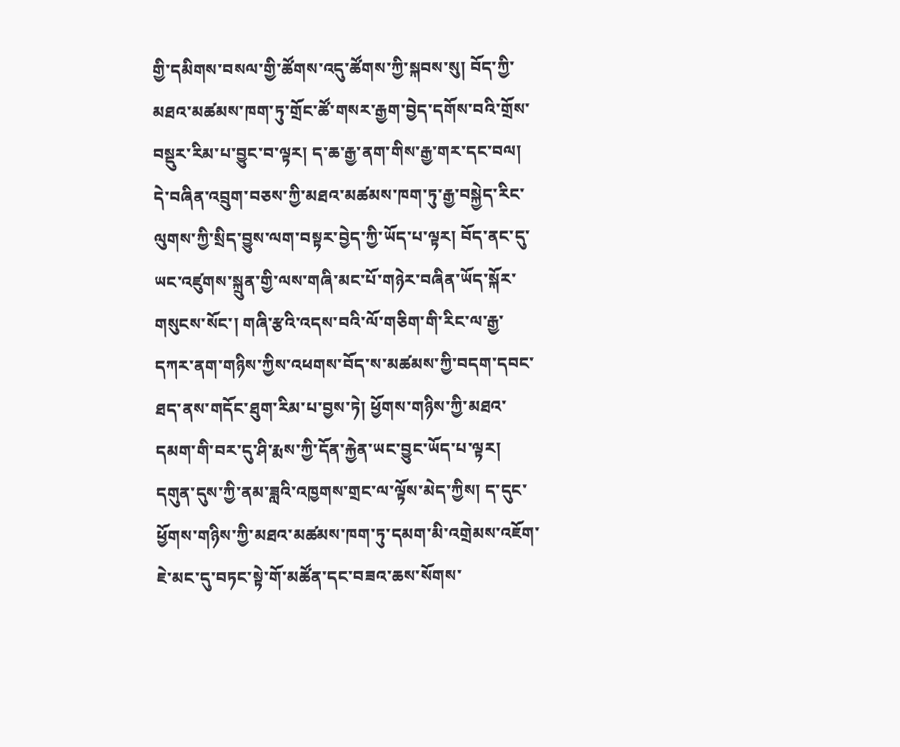གྱི་དམིགས་བསལ་གྱི་ཚོགས་འདུ་ཚོགས་ཀྱི་སྐབས་སུ། བོད་ཀྱི་མཐའ་མཚམས་ཁག་ཏུ་གྲོང་ཚོ་གསར་རྒྱག་བྱེད་དགོས་བའི་གྲོས་བསྡུར་རིམ་པ་བྱུང་བ་ལྟར། ད་ཆ་རྒྱ་ནག་གིས་རྒྱ་གར་དང་བལ། དེ་བཞིན་འབྲུག་བཅས་ཀྱི་མཐའ་མཚམས་ཁག་ཏུ་རྒྱ་བསྐྱེད་རིང་ལུགས་ཀྱི་སྲིད་བྱུས་ལག་བསྟར་བྱེད་ཀྱི་ཡོད་པ་ལྟར། བོད་ནང་དུ་ཡང་འཛུགས་སྐྲུན་གྱི་ལས་གཞི་མང་པོ་གཉེར་བཞིན་ཡོད་སྐོར་གསུངས་སོང་། གཞི་རྩའི་འདས་བའི་ལོ་གཅིག་གི་རིང་ལ་རྒྱ་དཀར་ནག་གཉིས་ཀྱིས་འཕགས་བོད་ས་མཚམས་ཀྱི་བདག་དབང་ཐད་ནས་གདོང་ཐུག་རིམ་པ་བྱས་ཏེ། ཕྱོགས་གཉིས་ཀྱི་མཐའ་དམག་གི་བར་དུ་ཤི་རྨས་ཀྱི་དོན་རྐྱེན་ཡང་བྱུང་ཡོད་པ་ལྟར། དགུན་དུས་ཀྱི་ནམ་ཟླའི་འཁྱགས་གྲང་ལ་ལྟོས་མེད་ཀྱིས། ད་དུང་ཕྱོགས་གཉིས་ཀྱི་མཐའ་མཚམས་ཁག་ཏུ་དམག་མི་འགྲེམས་འཇོག་ཇེ་མང་དུ་བཏང་སྟེ་གོ་མཚོན་དང་བཟའ་ཆས་སོགས་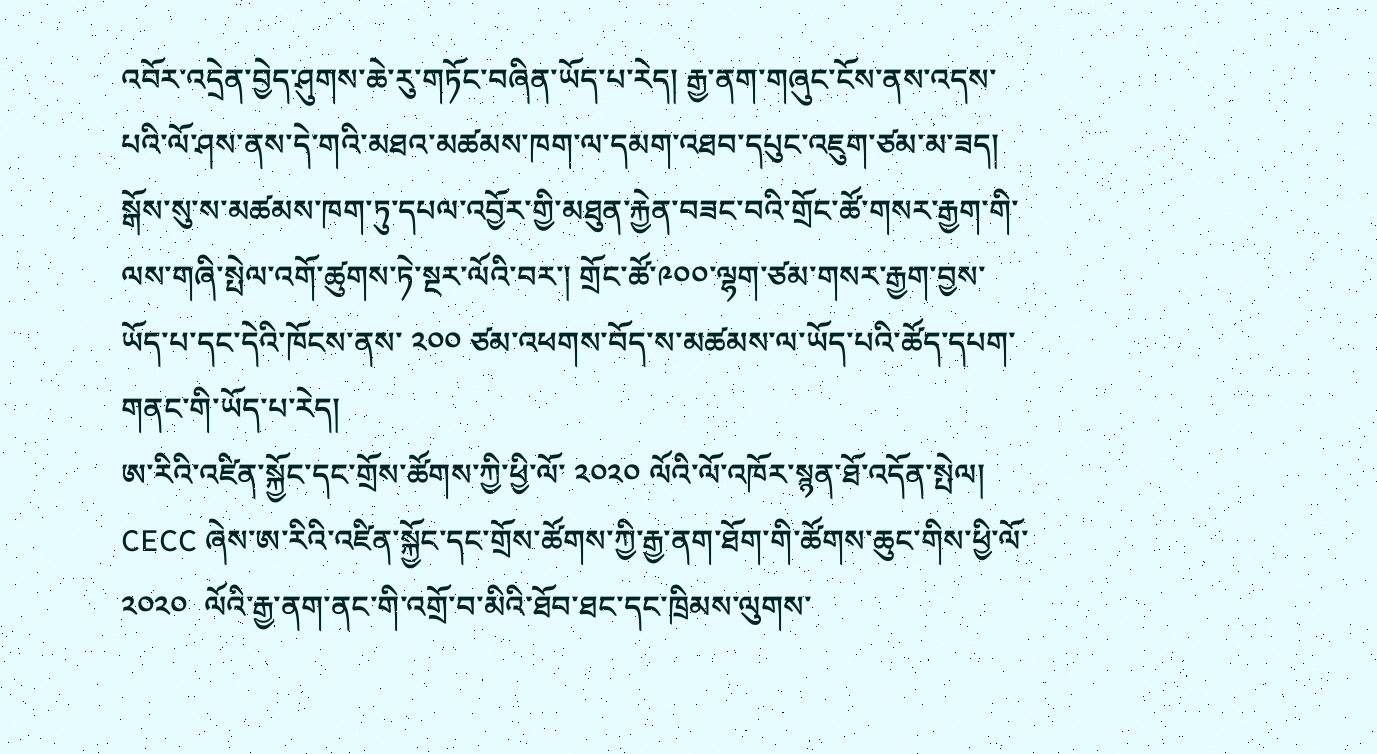འབོར་འདྲེན་བྱེད་ཤུགས་ཆེ་རུ་གཏོང་བཞིན་ཡོད་པ་རེད། རྒྱ་ནག་གཞུང་ངོས་ནས་འདས་པའི་ལོ་ཤས་ནས་དེ་གའི་མཐའ་མཚམས་ཁག་ལ་དམག་འཐབ་དཔུང་འཇུག་ཙམ་མ་ཟད། སྒོས་སུ་ས་མཚམས་ཁག་ཏུ་དཔལ་འབྱོར་གྱི་མཐུན་རྐྱེན་བཟང་བའི་གྲོང་ཚོ་གསར་རྒྱག་གི་ལས་གཞི་སྤེལ་འགོ་ཚུགས་ཏེ་སྔར་ལོའི་བར་། གྲོང་ཚོ་༩༠༠་ལྷག་ཙམ་གསར་རྒྱག་བྱས་ཡོད་པ་དང་དེའི་ཁོངས་ནས་ ༢༠༠ ཙམ་འཕགས་བོད་ས་མཚམས་ལ་ཡོད་པའི་ཚོད་དཔག་གནང་གི་ཡོད་པ་རེད།
ཨ་རིའི་འཛིན་སྐྱོང་དང་གྲོས་ཚོགས་ཀྱི་ཕྱི་ལོ་ ༢༠༢༠ ལོའི་ལོ་འཁོར་སྙན་ཐོ་འདོན་སྤེལ།
CECC ཞེས་ཨ་རིའི་འཛིན་སྐྱོང་དང་གྲོས་ཚོགས་ཀྱི་རྒྱ་ནག་ཐོག་གི་ཚོགས་ཆུང་གིས་ཕྱི་ལོ་ ༢༠༢༠  ལོའི་རྒྱ་ནག་ནང་གི་འགྲོ་བ་མིའི་ཐོབ་ཐང་དང་ཁྲིམས་ལུགས་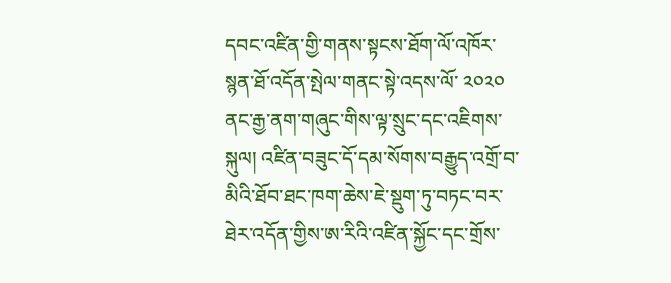དབང་འཛིན་གྱི་གནས་སྟངས་ཐོག་ལོ་འཁོར་སྙན་ཐོ་འདོན་སྤེལ་གནང་སྟེ་འདས་ལོ་ ༢༠༢༠ ནང་རྒྱ་ནག་གཞུང་གིས་ལྟ་སྲུང་དང་འཇིགས་སྐུལ། འཛིན་བཟུང་དོ་དམ་སོགས་བརྒྱུད་འགྲོ་བ་མིའི་ཐོབ་ཐང་ཁག་ཆེས་ཇེ་སྡུག་ཏུ་བཏང་བར་ཐེར་འདོན་གྱིས་ཨ་རིའི་འཛིན་སྐྱོང་དང་གྲོས་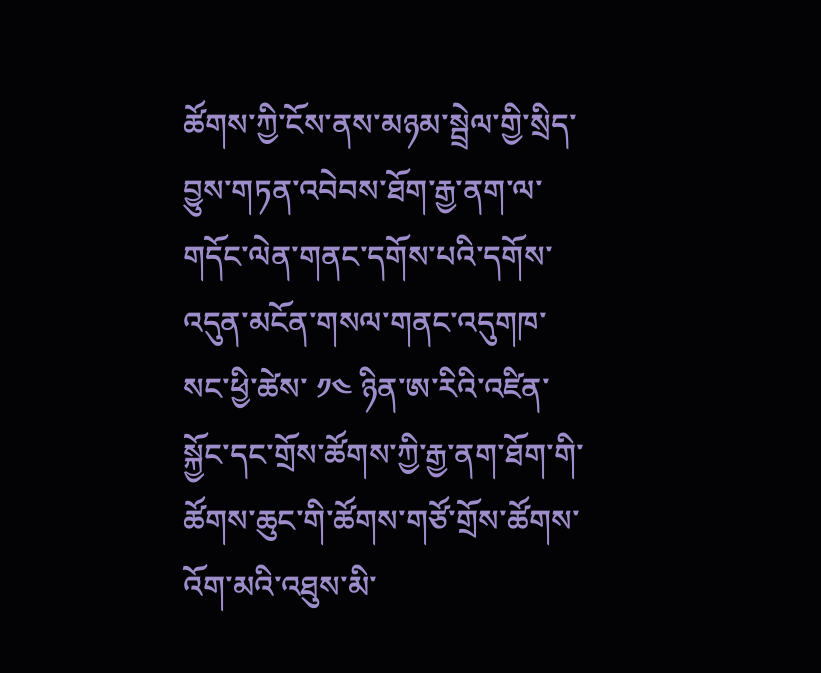ཚོགས་ཀྱི་ངོས་ནས་མཉམ་སྦྲེལ་གྱི་སྲིད་བྱུས་གཏན་འབེབས་ཐོག་རྒྱ་ནག་ལ་གདོང་ལེན་གནང་དགོས་པའི་དགོས་འདུན་མངོན་གསལ་གནང་འདུགཁ་སང་ཕྱི་ཚེས་ ༡༤ ཉིན་ཨ་རིའི་འཛིན་སྐྱོང་དང་གྲོས་ཚོགས་ཀྱི་རྒྱ་ནག་ཐོག་གི་ཚོགས་ཆུང་གི་ཚོགས་གཙོ་གྲོས་ཚོགས་འོག་མའི་འཐུས་མི་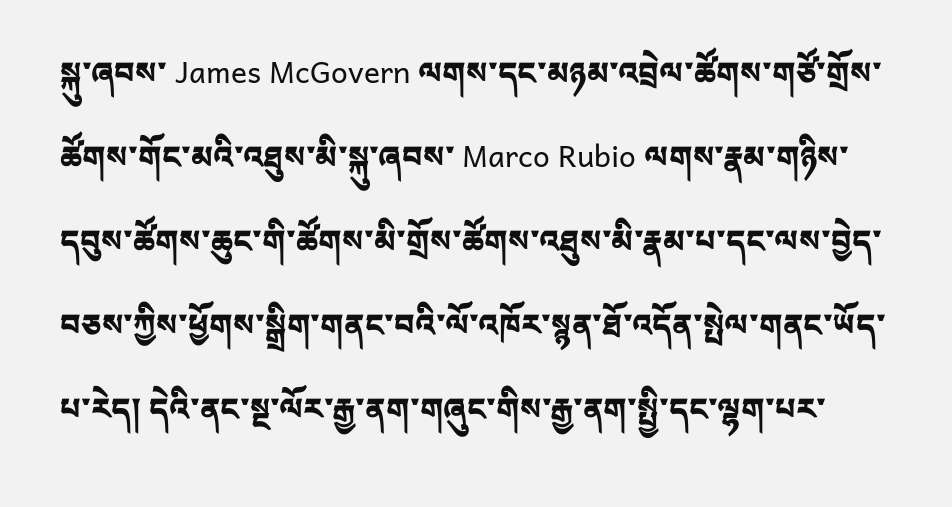སྐུ་ཞབས་ James McGovern ལགས་དང་མཉམ་འབྲེལ་ཚོགས་གཙོ་གྲོས་ཚོགས་གོང་མའི་འཐུས་མི་སྐུ་ཞབས་ Marco Rubio ལགས་རྣམ་གཉིས་དབུས་ཚོགས་ཆུང་གི་ཚོགས་མི་གྲོས་ཚོགས་འཐུས་མི་རྣམ་པ་དང་ལས་བྱེད་བཅས་ཀྱིས་ཕྱོགས་སྒྲིག་གནང་བའི་ལོ་འཁོར་སྙན་ཐོ་འདོན་སྤེལ་གནང་ཡོད་པ་རེད། དེའི་ནང་སྔ་ལོར་རྒྱ་ནག་གཞུང་གིས་རྒྱ་ནག་སྤྱི་དང་ལྷག་པར་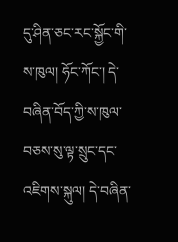དུ་ཤིན་ཅང་རང་སྐྱོང་གི་ས་ཁུལ། ཧོང་ཀོང་། དེ་བཞིན་བོད་ཀྱི་ས་ཁུལ་བཅས་སུ་ལྟ་སྲུང་དང་འཇིགས་སྐུལ། དེ་བཞིན་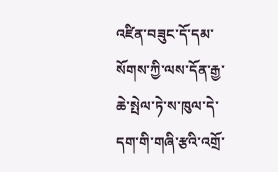འཛིན་བཟུང་དོ་དམ་སོགས་ཀྱི་ལས་དོན་རྒྱ་ཆེ་སྤེལ་ཏེ་ས་ཁུལ་དེ་དག་གི་གཞི་རྩའི་འགྲོ་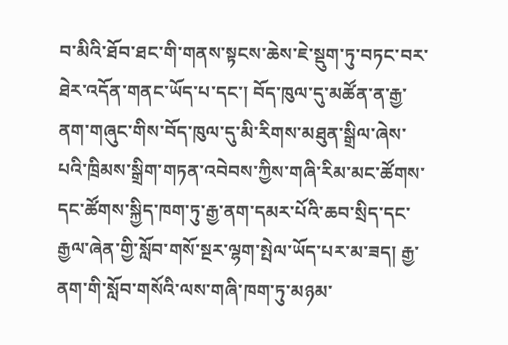བ་མིའི་ཐོབ་ཐང་གི་གནས་སྟངས་ཆེས་ཇེ་སྡུག་ཏུ་བཏང་བར་ཐེར་འདོན་གནང་ཡོད་པ་དང་། བོད་ཁུལ་དུ་མཚོན་ན་རྒྱ་ནག་གཞུང་གིས་བོད་ཁུལ་དུ་མི་རིགས་མཐུན་སྒྲིལ་ཞེས་པའི་ཁྲིམས་སྒྲིག་གཏན་འབེབས་ཀྱིས་གཞི་རིམ་མང་ཚོགས་དང་ཚོགས་སྐྱིད་ཁག་ཏུ་རྒྱ་ནག་དམར་པོའི་ཆབ་སྲིད་དང་རྒྱལ་ཞེན་གྱི་སློབ་གསོ་སྔར་ལྷག་སྤེལ་ཡོད་པར་མ་ཟད། རྒྱ་ནག་གི་སློབ་གསོའི་ལས་གཞི་ཁག་ཏུ་མཉམ་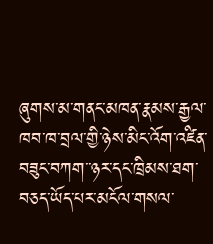ཞུགས་མ་གནང་མཁན་རྣམས་རྒྱལ་ཁབ་ཁ་བྲལ་གྱི་ཉེས་མིང་འོག་འཛིན་བཟུང་བཀག་་ཉར་དང་ཁྲིམས་ཐག་བཅད་ཡོད་པར་མངོལ་གསལ་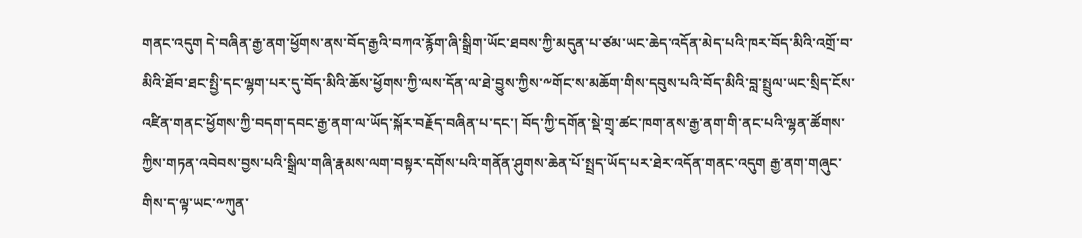གནང་འདུག དེ་བཞིན་རྒྱ་ནག་ཕྱོགས་ནས་བོད་རྒྱའི་བཀའ་རྙོག་ཞི་སྒྲིག་ཡོང་ཐབས་ཀྱི་མདུན་པ་ཙམ་ཡང་ཆེད་འདོན་མེད་པའི་ཁར་བོད་མིའི་འགྲོ་བ་མིའི་ཐོབ་ཐང་སྤྱི་དང་ལྷག་པར་དུ་བོད་མིའི་ཆོས་ཕྱོགས་ཀྱི་ལས་དོན་ལ་ཐེ་བྱུས་ཀྱིས་༸གོང་ས་མཆོག་གིས་དབུས་པའི་བོད་མིའི་བླ་སྤྲུལ་ཡང་སྲིད་ངོས་འཛིན་གནང་ཕྱོགས་ཀྱི་བདག་དབང་རྒྱ་ནག་ལ་ཡོད་སྐོར་བརྗོད་བཞིན་པ་དང་། བོད་ཀྱི་དགོན་སྡེ་གྲྭ་ཚང་ཁག་ནས་རྒྱ་ནག་གི་ནང་པའི་ལྷན་ཚོགས་ཀྱིས་གཏན་འབེབས་བྱས་པའི་སྒྲིལ་གཞི་རྣམས་ལག་བསྟར་དགོས་པའི་གནོན་ཤུགས་ཆེན་པོ་སྤྲད་ཡོད་པར་ཐེར་འདོན་གནང་འདུག རྒྱ་ནག་གཞུང་གིས་ད་ལྟ་ཡང་༸ཀུན་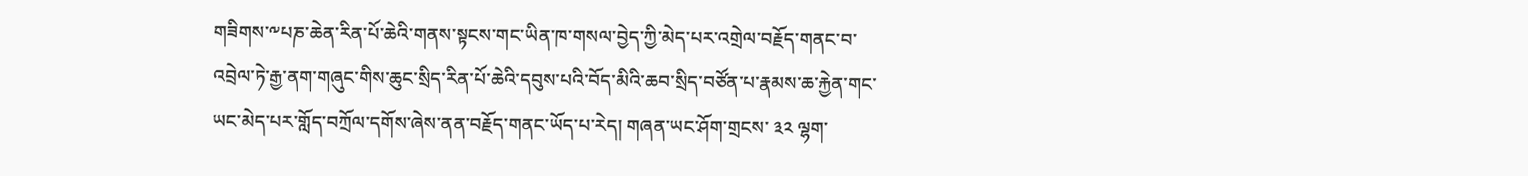གཟིགས་༸པཎ་ཆེན་རིན་པོ་ཆེའི་གནས་སྟངས་གང་ཡིན་ཁ་གསལ་བྱེད་ཀྱི་མེད་པར་འགྲེལ་བརྗོད་གནང་བ་འབྲེལ་ཏེ་རྒྱ་ནག་གཞུང་གིས་ཆུང་སྲིད་རིན་པོ་ཆེའི་དབུས་པའི་བོད་མིའི་ཆབ་སྲིད་བཙོན་པ་རྣམས་ཆ་རྐྱེན་གང་ཡང་མེད་པར་གློད་བཀྲོལ་དགོས་ཞེས་ནན་བརྗོད་གནང་ཡོད་པ་རེད། གཞན་ཡང་ཤོག་གྲངས་ ༣༢ ལྷག་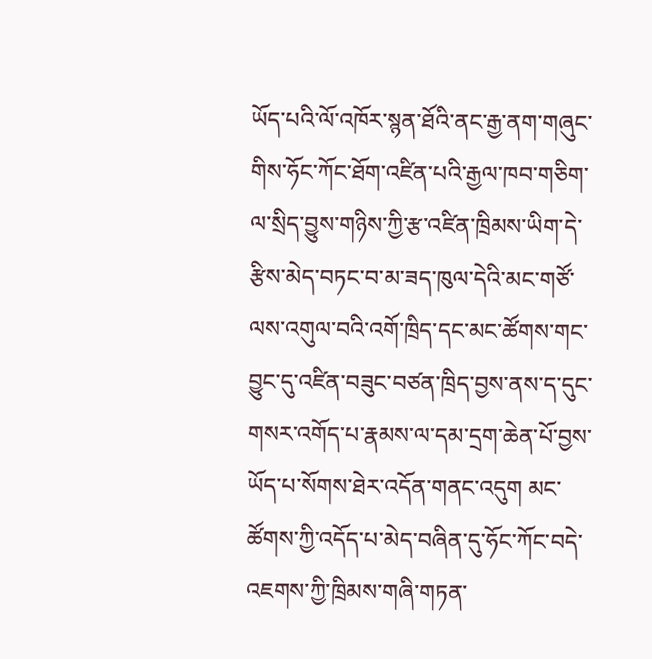ཡོད་པའི་ལོ་འཁོར་སྙན་ཐོའི་ནང་རྒྱ་ནག་གཞུང་གིས་ཧོང་ཀོང་ཐོག་འཛིན་པའི་རྒྱལ་ཁབ་གཅིག་ལ་སྲིད་བྱུས་གཉིས་ཀྱི་རྩ་འཛིན་ཁྲིམས་ཡིག་དེ་རྩིས་མེད་བཏང་བ་མ་ཟད་ཁུལ་དེའི་མང་གཙོ་ལས་འགུལ་བའི་འགོ་ཁྲིད་དང་མང་ཚོགས་གང་བྱུང་དུ་འཛིན་བཟུང་བཙན་ཁྲིད་བྱས་ནས་ད་དུང་གསར་འགོད་པ་རྣམས་ལ་དམ་དྲག་ཆེན་པོ་བྱས་ཡོད་པ་སོགས་ཐེར་འདོན་གནང་འདུག མང་ཚོགས་ཀྱི་འདོད་པ་མེད་བཞིན་དུ་ཧོང་ཀོང་བདེ་འཇགས་ཀྱི་ཁྲིམས་གཞི་གཏན་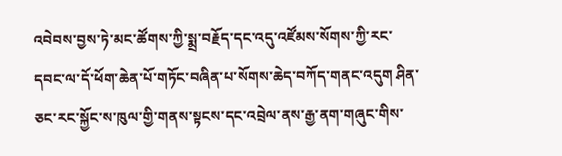འབེབས་བྱས་ཏེ་མང་ཚོགས་ཀྱི་སྨྲ་བརྗོད་དང་འདུ་འཛོམས་སོགས་ཀྱི་རང་དབང་ལ་དོ་ཕོག་ཆེན་པོ་གཏོང་བཞིན་པ་སོགས་ཆེད་བཀོད་གནང་འདུག ཤིན་ཅང་རང་སྐྱོང་ས་ཁུལ་གྱི་གནས་སྟངས་དང་འབྲེལ་ནས་རྒྱ་ནག་གཞུང་གིས་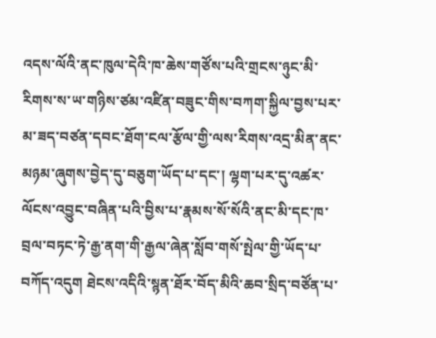འདས་ལོའི་ནང་ཁུལ་དེའི་ཁ་ཆེས་གཙོས་པའི་གྲངས་ཉུང་མི་རིགས་ས་ཡ་གཉིས་ཙམ་འཛིན་བཟུང་གིས་བཀག་སྐྱིལ་བྱས་པར་མ་ཟད་བཙན་དབང་ཐོག་ངལ་རྩོལ་གྱི་ལས་རིགས་འདྲ་མིན་ནང་མཉམ་ཞུགས་བྱེད་དུ་བཅུག་ཡོད་པ་དང་། ལྷག་པར་དུ་འཚར་ལོངས་འབྱུང་བཞིན་པའི་བྱིས་པ་རྣམས་སོ་སོའི་ནང་མི་དང་ཁ་བྲལ་བཏང་ཏེ་རྒྱ་ནག་གི་རྒྱལ་ཞེན་སློབ་གསོ་སྤེལ་གྱི་ཡོད་པ་བཀོད་འདུག ཐེངས་འདིའི་སྙན་ཐོར་བོད་མིའི་ཆབ་སྲིད་བཙོན་པ་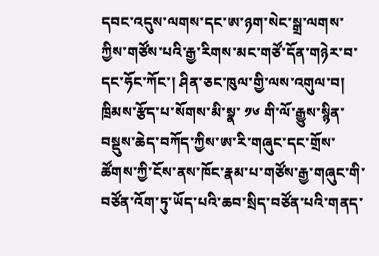དབང་འདུས་ལགས་དང་ཨ་ཉག་སེང་སྒྲ་ལགས་ཀྱིས་གཙོས་པའི་རྒྱ་རིགས་མང་གཙོ་དོན་གཉེར་བ་དང་ཧོང་ཀོང་། ཤིན་ཅང་ཁུལ་གྱི་ལས་འགུལ་བ། ཁྲིམས་རྩོད་པ་སོགས་མི་སྣ་ ༡༦ གི་ལོ་རྒྱུས་སྙིན་བསྡུས་ཆེད་བཀོད་ཀྱིས་ཨ་རི་གཞུང་དང་གྲོས་ཚོགས་ཀྱི་ངོས་ནས་ཁོང་རྣམ་པ་གཙོས་རྒྱ་གཞུང་གི་བཙོན་འོག་ཏུ་ཡོད་པའི་ཆབ་སྲིད་བཙོན་པའི་གནད་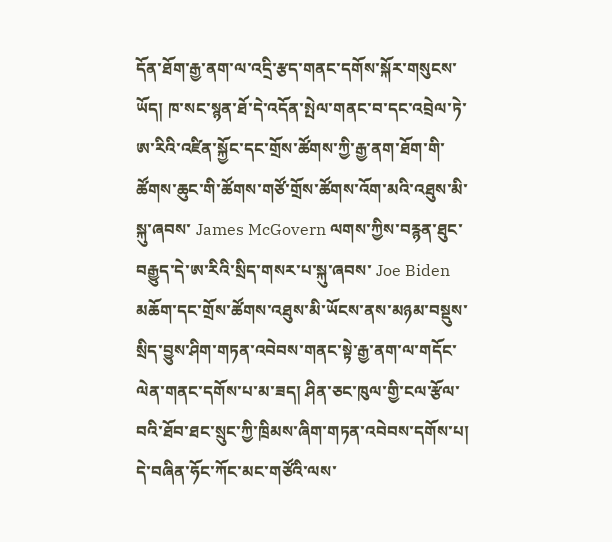དོན་ཐོག་རྒྱ་ནག་ལ་འདྲི་རྩད་གནང་དགོས་སྐོར་གསུངས་ཡོད། ཁ་སང་སྙན་ཐོ་དེ་འདོན་སྤེལ་གནང་བ་དང་འབྲེལ་ཏེ་ཨ་རིའི་འཛིན་སྐྱོང་དང་གྲོས་ཚོགས་ཀྱི་རྒྱ་ནག་ཐོག་གི་ཚོགས་ཆུང་གི་ཚོགས་གཙོ་གྲོས་ཚོགས་འོག་མའི་འཐུས་མི་སྐུ་ཞབས་ James McGovern ལགས་ཀྱིས་བརྙན་ཐུང་བརྒྱུད་དེ་ཨ་རིའི་སྲིད་གསར་པ་སྐུ་ཞབས་ Joe Biden མཆོག་དང་གྲོས་ཚོགས་འཐུས་མི་ཡོངས་ནས་མཉམ་བསྡུས་སྲིད་བྱུས་ཤིག་གཏན་འབེབས་གནང་སྟེ་རྒྱ་ནག་ལ་གདོང་ལེན་གནང་དགོས་པ་མ་ཟད། ཤིན་ཅང་ཁུལ་གྱི་ངལ་རྩོལ་བའི་ཐོབ་ཐང་སྲུང་ཀྱི་ཁྲིམས་ཞིག་གཏན་འབེབས་དགོས་པ། དེ་བཞིན་ཧོང་ཀོང་མང་གཙོའི་ལས་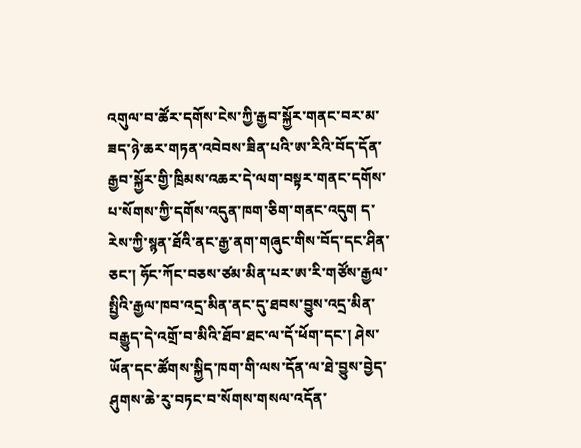འགུལ་བ་ཚོར་དགོས་ངེས་ཀྱི་རྒྱབ་སྐྱོར་གནང་བར་མ་ཟད་ཉེ་ཆར་གཏན་འབེབས་ཟིན་པའི་ཨ་རིའི་བོད་དོན་རྒྱབ་སྐྱོར་གྱི་ཁྲིམས་འཆར་དེ་ལག་བསྟར་གནང་དགོས་པ་སོགས་ཀྱི་དགོས་འདུན་ཁག་ཅིག་གནང་འདུག ད་རེས་ཀྱི་སྙན་ཐོའི་ནང་རྒྱ་ནག་གཞུང་གིས་བོད་དང་ཤིན་ཅང་། ཧོང་ཀོང་བཅས་ཙམ་མིན་པར་ཨ་རི་གཙོས་རྒྱལ་སྤྱིའི་རྒྱལ་ཁབ་འདྲ་མིན་ནང་དུ་ཐབས་བྱུས་འདྲ་མིན་བརྒྱུད་དེ་འགྲོ་བ་མིའི་ཐོབ་ཐང་ལ་དོ་ཕོག་དང་། ཤེས་ཡོན་དང་ཚོགས་སྐྱིད་ཁག་གི་ལས་དོན་ལ་ཐེ་བྱུས་བྱེད་ཤུགས་ཆེ་རུ་བཏང་བ་སོགས་གསལ་འདོན་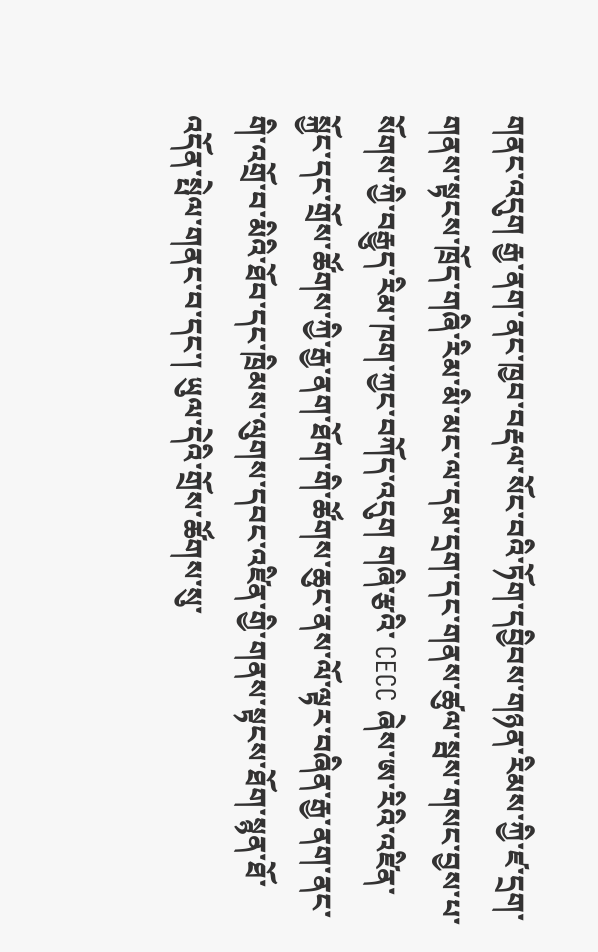གནང་འདུག རྒྱ་ནག་ནང་ཁྱབ་བརྡལ་སོང་བའི་ཏོག་དབྱིབས་གཉན་རིམས་ཀྱི་ཛ་དྲག་གནས་སྟངས་ཁྲོད་གཞི་རིམ་མི་མང་ལ་དམ་དྲག་དང་གནས་ཚུལ་སྦས་གསང་བྱས་པ་སོགས་ཀྱི་བརྒྱུད་རིམ་ཁག་ཀྱང་བཀོད་འདུག གཞི་རྩའི་ CECC ཞེས་ཨ་རིའི་འཛིན་སྐྱོང་དང་གྲོས་ཚོགས་ཀྱི་རྒྱ་ནག་ཐོག་གི་ཚོགས་ཆུང་ནས་ལོ་ལྟར་བཞིན་རྒྱ་ནག་ནང་གི་འགྲོ་བ་མིའི་ཐོབ་དང་ཁྲིམས་ལུགས་དབང་འཛིན་གྱི་གནས་སྟངས་ཐོག་སྙན་ཐོ་འདོན་སྤེལ་གནང་བ་དང་། ཡུལ་དེའི་གྲོས་ཚོགས་སུ་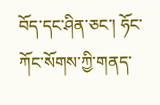བོད་དང་ཤིན་ཅང་། ཧོང་ཀོང་སོགས་ཀྱི་གནད་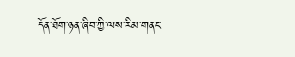དོན་ཐོག་ཉན་ཞིབ་ཀྱི་ལས་རིམ་གནང་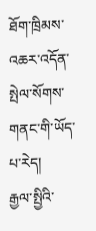ཐོག་ཁྲིམས་འཆར་འདོན་སྤེལ་སོགས་གནང་གི་ཡོད་པ་རེད།
རྒྱལ་སྤྱིའི་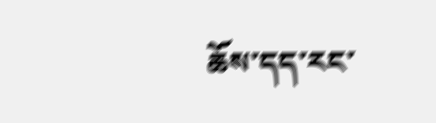ཆོས་དད་རང་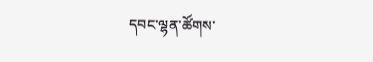དབང་ལྷན་ཚོགས་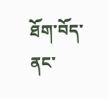ཐོག་བོད་ནང་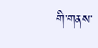གི་གནས་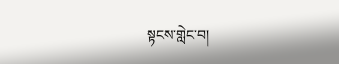སྟངས་གླེང་བ།